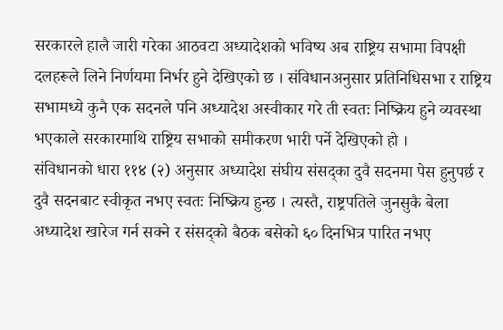सरकारले हालै जारी गरेका आठवटा अध्यादेशको भविष्य अब राष्ट्रिय सभामा विपक्षी दलहरूले लिने निर्णयमा निर्भर हुने देखिएको छ । संविधानअनुसार प्रतिनिधिसभा र राष्ट्रिय सभामध्ये कुनै एक सदनले पनि अध्यादेश अस्वीकार गरे ती स्वतः निष्क्रिय हुने व्यवस्था भएकाले सरकारमाथि राष्ट्रिय सभाको समीकरण भारी पर्ने देखिएको हो ।
संविधानको धारा ११४ (२) अनुसार अध्यादेश संघीय संसद्का दुवै सदनमा पेस हुनुपर्छ र दुवै सदनबाट स्वीकृत नभए स्वतः निष्क्रिय हुन्छ । त्यस्तै, राष्ट्रपतिले जुनसुकै बेला अध्यादेश खारेज गर्न सक्ने र संसद्को बैठक बसेको ६० दिनभित्र पारित नभए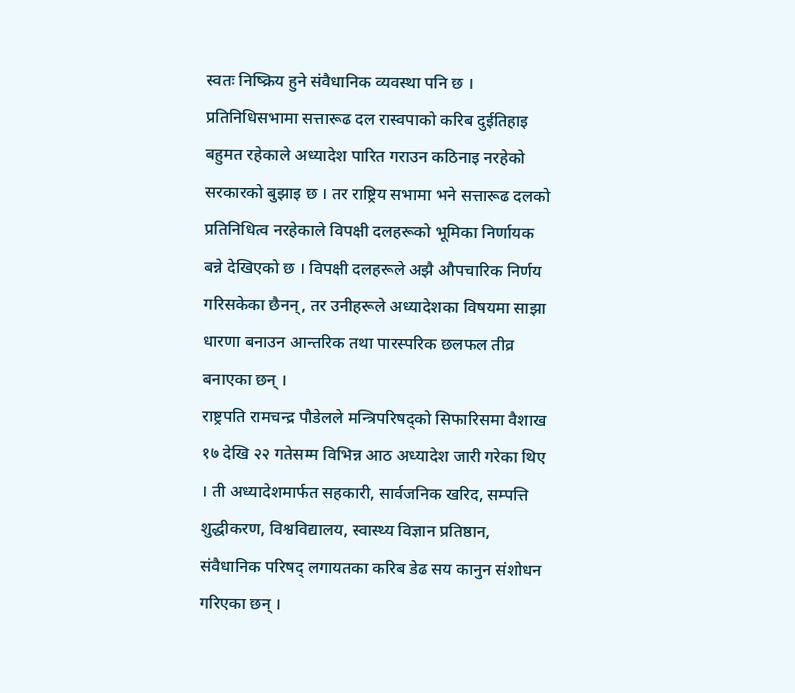स्वतः निष्क्रिय हुने संवैधानिक व्यवस्था पनि छ ।
प्रतिनिधिसभामा सत्तारूढ दल रास्वपाको करिब दुईतिहाइ बहुमत रहेकाले अध्यादेश पारित गराउन कठिनाइ नरहेको सरकारको बुझाइ छ । तर राष्ट्रिय सभामा भने सत्तारूढ दलको प्रतिनिधित्व नरहेकाले विपक्षी दलहरूको भूमिका निर्णायक बन्ने देखिएको छ । विपक्षी दलहरूले अझै औपचारिक निर्णय गरिसकेका छैनन्, तर उनीहरूले अध्यादेशका विषयमा साझा धारणा बनाउन आन्तरिक तथा पारस्परिक छलफल तीव्र बनाएका छन् ।
राष्ट्रपति रामचन्द्र पौडेलले मन्त्रिपरिषद्को सिफारिसमा वैशाख १७ देखि २२ गतेसम्म विभिन्न आठ अध्यादेश जारी गरेका थिए । ती अध्यादेशमार्फत सहकारी, सार्वजनिक खरिद, सम्पत्ति शुद्धीकरण, विश्वविद्यालय, स्वास्थ्य विज्ञान प्रतिष्ठान, संवैधानिक परिषद् लगायतका करिब डेढ सय कानुन संशोधन गरिएका छन् ।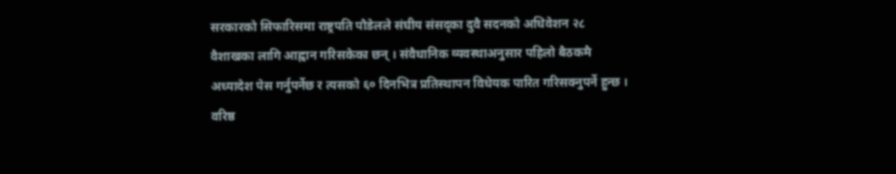सरकारको सिफारिसमा राष्ट्रपति पौडेलले संघीय संसद्का दुवै सदनको अधिवेशन २८ वैशाखका लागि आह्वान गरिसकेका छन् । संवैधानिक व्यवस्थाअनुसार पहिलो बैठकमै अध्यादेश पेस गर्नुपर्नेछ र त्यसको ६० दिनभित्र प्रतिस्थापन विधेयक पारित गरिसक्नुपर्ने हुन्छ । वरिष्ठ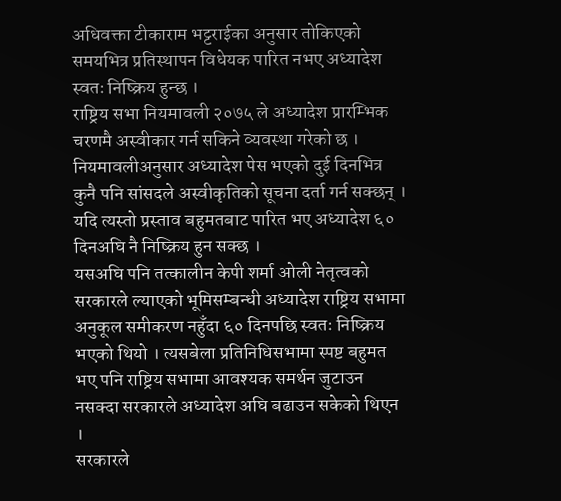अधिवक्ता टीकाराम भट्टराईका अनुसार तोकिएको समयभित्र प्रतिस्थापन विधेयक पारित नभए अध्यादेश स्वतः निष्क्रिय हुन्छ ।
राष्ट्रिय सभा नियमावली २०७५ ले अध्यादेश प्रारम्भिक चरणमै अस्वीकार गर्न सकिने व्यवस्था गरेको छ । नियमावलीअनुसार अध्यादेश पेस भएको दुई दिनभित्र कुनै पनि सांसदले अस्वीकृतिको सूचना दर्ता गर्न सक्छन् । यदि त्यस्तो प्रस्ताव बहुमतबाट पारित भए अध्यादेश ६० दिनअघि नै निष्क्रिय हुन सक्छ ।
यसअघि पनि तत्कालीन केपी शर्मा ओली नेतृत्वको सरकारले ल्याएको भूमिसम्बन्धी अध्यादेश राष्ट्रिय सभामा अनुकूल समीकरण नहुँदा ६० दिनपछि स्वतः निष्क्रिय भएको थियो । त्यसबेला प्रतिनिधिसभामा स्पष्ट बहुमत भए पनि राष्ट्रिय सभामा आवश्यक समर्थन जुटाउन नसक्दा सरकारले अध्यादेश अघि बढाउन सकेको थिएन ।
सरकारले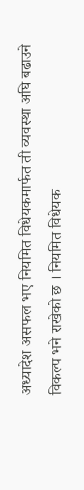अध्यादेश असफल भए नियमित विधेयकमार्फत ती व्यवस्था अघि बढाउने विकल्प भने राखेको छ । नियमित विधेयक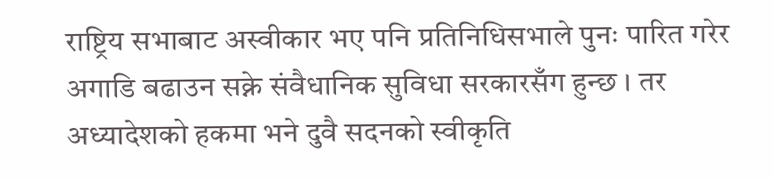राष्ट्रिय सभाबाट अस्वीकार भए पनि प्रतिनिधिसभाले पुनः पारित गरेर अगाडि बढाउन सक्ने संवैधानिक सुविधा सरकारसँग हुन्छ । तर अध्यादेशको हकमा भने दुवै सदनको स्वीकृति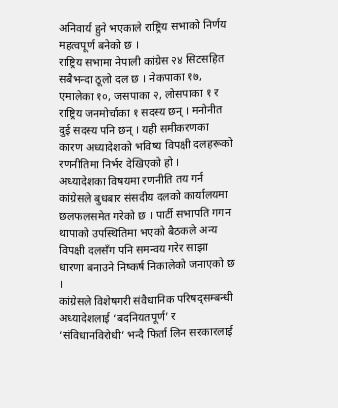अनिवार्य हुने भएकाले राष्ट्रिय सभाको निर्णय महत्वपूर्ण बनेको छ ।
राष्ट्रिय सभामा नेपाली कांग्रेस २४ सिटसहित सबैभन्दा ठूलो दल छ । नेकपाका १७, एमालेका १०, जसपाका २, लोसपाका १ र राष्ट्रिय जनमोर्चाका १ सदस्य छन् । मनोनीत दुई सदस्य पनि छन् । यही समीकरणका कारण अध्यादेशको भविष्य विपक्षी दलहरूको रणनीतिमा निर्भर देखिएको हो ।
अध्यादेशका विषयमा रणनीति तय गर्न कांग्रेसले बुधबार संसदीय दलको कार्यालयमा छलफलसमेत गरेको छ । पार्टी सभापति गगन थापाको उपस्थितिमा भएको बैठकले अन्य विपक्षी दलसँग पनि समन्वय गरेर साझा धारणा बनाउने निष्कर्ष निकालेको जनाएको छ ।
कांग्रेसले विशेषगरी संवैधानिक परिषद्सम्बन्धी अध्यादेशलाई ‘बदनियतपूर्ण’ र ‘संविधानविरोधी’ भन्दै फिर्ता लिन सरकारलाई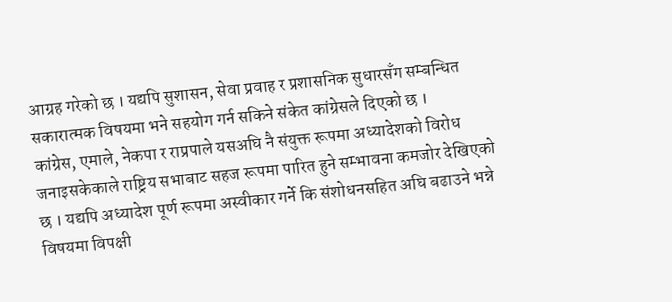आग्रह गरेको छ । यद्यपि सुशासन, सेवा प्रवाह र प्रशासनिक सुधारसँग सम्बन्धित सकारात्मक विषयमा भने सहयोग गर्न सकिने संकेत कांग्रेसले दिएको छ ।
कांग्रेस, एमाले, नेकपा र राप्रपाले यसअघि नै संयुक्त रूपमा अध्यादेशको विरोध जनाइसकेकाले राष्ट्रिय सभाबाट सहज रूपमा पारित हुने सम्भावना कमजोर देखिएको छ । यद्यपि अध्यादेश पूर्ण रूपमा अस्वीकार गर्ने कि संशोधनसहित अघि बढाउने भन्ने विषयमा विपक्षी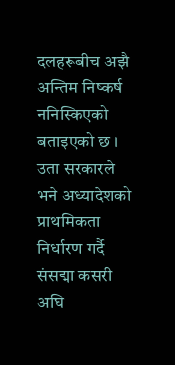दलहरूबीच अझै अन्तिम निष्कर्ष ननिस्किएको बताइएको छ ।
उता सरकारले भने अध्यादेशको प्राथमिकता निर्धारण गर्दै संसद्मा कसरी अघि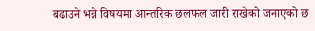बढाउने भन्ने विषयमा आन्तरिक छलफल जारी राखेको जनाएको छ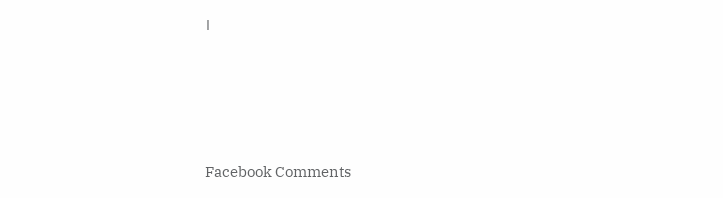।






Facebook Comments